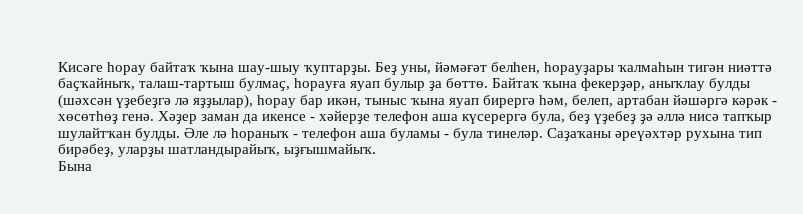Кисәге һорау байтаҡ ҡына шау-шыу ҡуптарҙы. Беҙ уны, йәмәғәт белһен, һорауҙары ҡалмаһын тигән ниәттә баҫҡайныҡ, талаш-тартыш булмаҫ, һорауға яуап булыр ҙа бөттө. Байтаҡ ҡына фекерҙәр, аныҡлау булды (шәхсән үҙебеҙгә лә яҙҙылар), һорау бар икән, тыныс ҡына яуап бирергә һәм, белеп, артабан йәшәргә кәрәк - хөсөтһөҙ генә. Хәҙер заман да икенсе - хәйерҙе телефон аша күсерергә була, беҙ үҙебеҙ ҙә әллә нисә тапҡыр шулайтҡан булды. Әле лә һораныҡ - телефон аша буламы - була тинеләр. Саҙаҡаны әреүәхтәр рухына тип бирәбеҙ, уларҙы шатландырайыҡ, ыҙғышмайыҡ.
Бына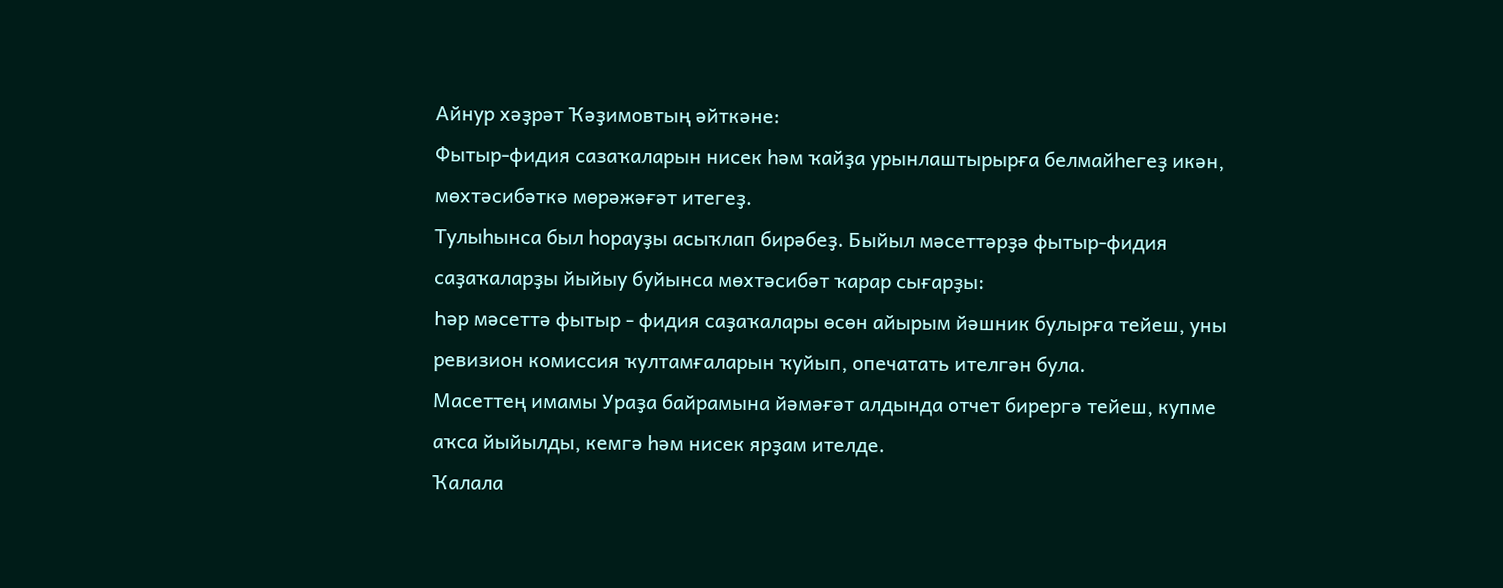Айнур хәҙрәт Ҡәҙимовтың әйткәне:
Фытыр-фидия сазаҡаларын нисек һәм ҡайҙа урынлаштырырға белмайһегеҙ икән, мөхтәсибәткә мөрәжәғәт итегеҙ.
Тулыһынса был һорауҙы асыҡлап бирәбеҙ. Быйыл мәсеттәрҙә фытыр-фидия саҙаҡаларҙы йыйыу буйынса мөхтәсибәт ҡарар сығарҙы:
Һәр мәсеттә фытыр - фидия саҙаҡалары өсөн айырым йәшник булырға тейеш, уны ревизион комиссия ҡултамғаларын ҡуйып, опечатать ителгән була.
Масеттең имамы Ураҙа байрамына йәмәғәт алдында отчет бирергә тейеш, купме аҡса йыйылды, кемгә һәм нисек ярҙам ителде.
Ҡалала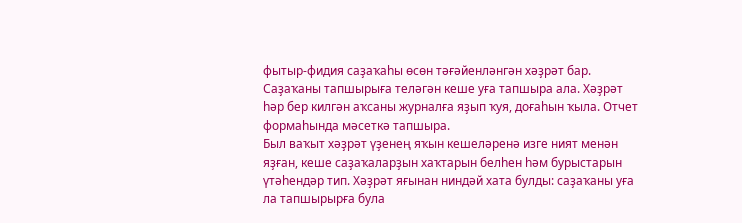фытыр-фидия саҙаҡаһы өсөн тәғәйенләнгән хәҙрәт бар. Саҙаҡаны тапшырыға теләгән кеше уға тапшыра ала. Хәҙрәт һәр бер килгән аҡсаны журналға яҙып ҡуя, доғаһын ҡыла. Отчет формаһында мәсеткә тапшыра.
Был ваҡыт хәҙрәт үҙенең яҡын кешеләренә изге ният менән яҙған, кеше саҙаҡаларҙын хаҡтарын белһен һәм бурыстарын үтәһендәр тип. Хәҙрәт яғынан ниндәй хата булды: саҙаҡаны уға ла тапшырырға була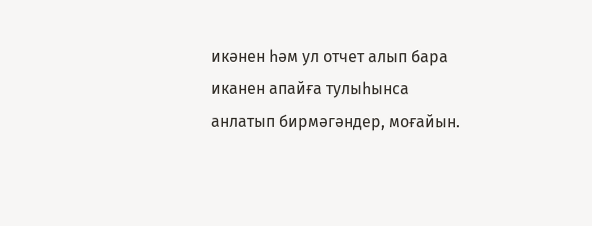икәнен һәм ул отчет алып бара иканен апайға тулыһынса анлатып бирмәгәндер, моғайын.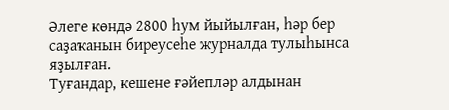Әлеге көндә 2800 һум йыйылған, һәр бер саҙаҡанын биреусеһе журналда тулыһынса яҙылған.
Туғандар, кешене ғәйепләр алдынан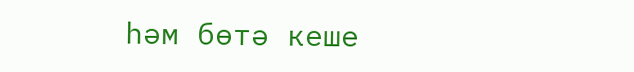һәм бөтә кеше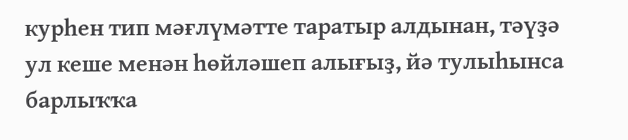курһен тип мәғлүмәтте таратыр алдынан, тәүҙә ул кеше менән һөйләшеп алығыҙ, йә тулыһынса барлыҡҡа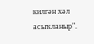килгән хәл асыҡланыр".